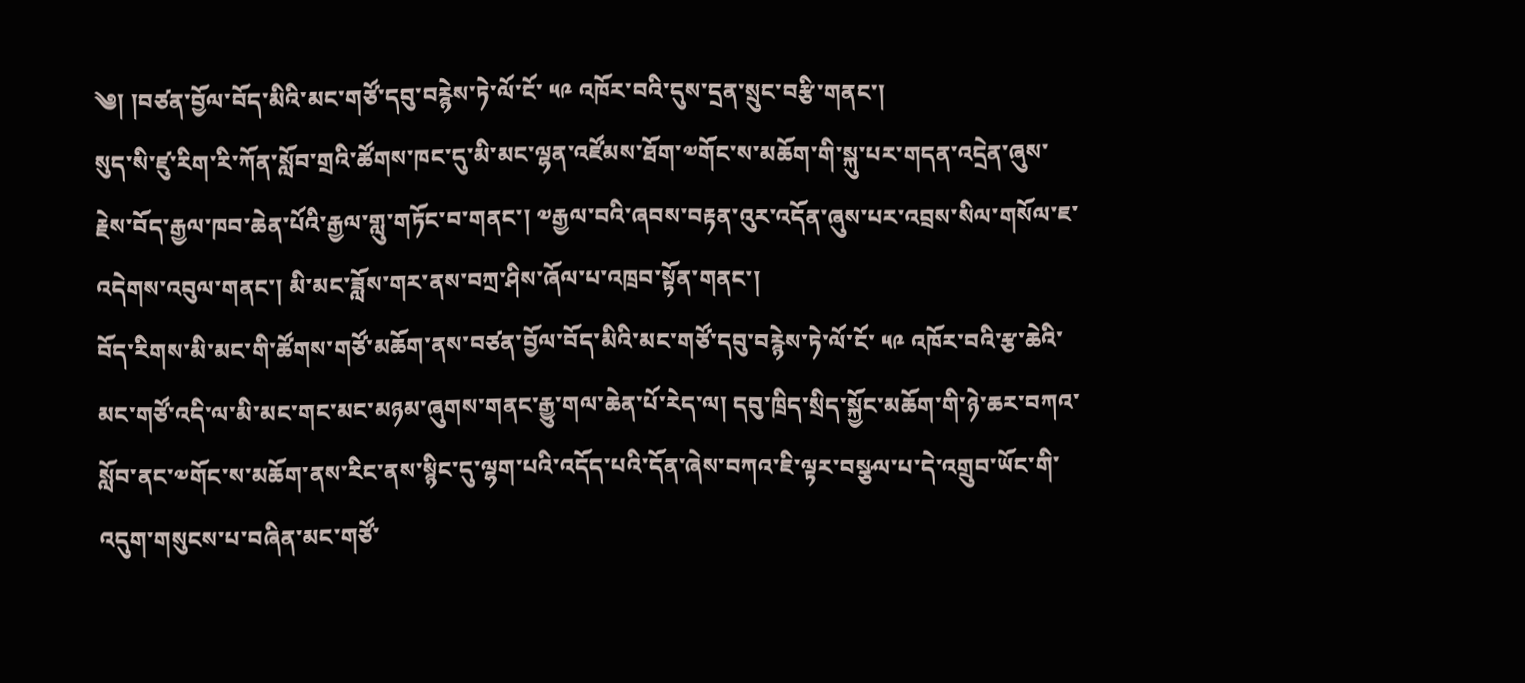༄། །བཙན་བྱོལ་བོད་མིའི་མང་གཙོ་དབུ་བརྙེས་ཏེ་ལོ་ངོ་ ༥༩ འཁོར་བའི་དུས་དྲན་སྲུང་བརྩི་གནང་།
སུད་སི་ཛུ་རིག་རི་ཀོན་སློབ་གྲའི་ཚོགས་ཁང་དུ་མི་མང་ལྷན་འཛོམས་ཐོག་༧གོང་ས་མཆོག་གི་སྐུ་པར་གདན་འདྲེན་ཞུས་རྗེས་བོད་རྒྱལ་ཁབ་ཆེན་པོའི་རྒྱལ་གླུ་གཏོང་བ་གནང་། ༧རྒྱལ་བའི་ཞབས་བརྟན་འུར་འདོན་ཞུས་པར་འབྲས་སིལ་གསོལ་ཇ་འདེགས་འབུལ་གནང་། མི་མང་ཟློས་གར་ནས་བཀྲ་ཤིས་ཞོལ་པ་འཁྲབ་སྟོན་གནང་།
བོད་རིགས་མི་མང་གི་ཚོགས་གཙོ་མཆོག་ནས་བཙན་བྱོལ་བོད་མིའི་མང་གཙོ་དབུ་བརྙེས་ཏེ་ལོ་ངོ་ ༥༩ འཁོར་བའི་རྩ་ཆེའི་མང་གཙོ་འདི་ལ་མི་མང་གང་མང་མཉམ་ཞུགས་གནང་རྒྱུ་གལ་ཆེན་པོ་རེད་ལ། དབུ་ཁྲིད་སྲིད་སྐྱོང་མཆོག་གི་ཉེ་ཆར་བཀའ་སློབ་ནང་༧གོང་ས་མཆོག་ནས་རིང་ནས་སྙིང་དུ་ལྷག་པའི་འདོད་པའི་དོན་ཞེས་བཀའ་ཇི་ལྟར་བསྩལ་པ་དེ་འགྲུབ་ཡོང་གི་འདུག་གསུངས་པ་བཞིན་མང་གཙོ་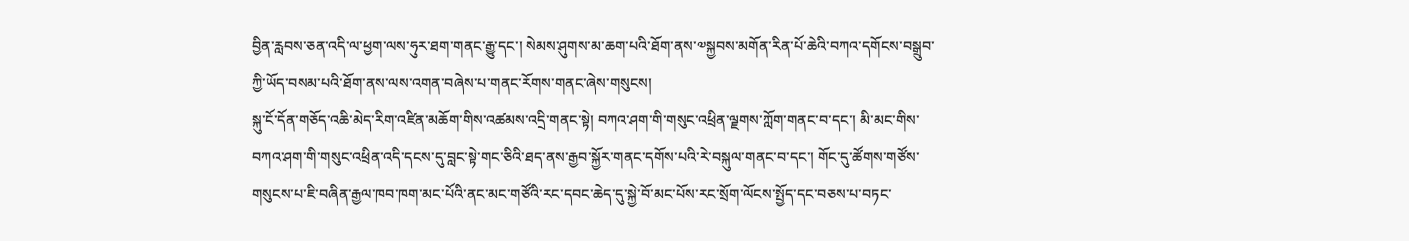བྱིན་རླབས་ཅན་འདི་ལ་ཕྱག་ལས་ཧུར་ཐག་གནང་རྒྱུ་དང་། སེམས་ཤུགས་མ་ཆག་པའི་ཐོག་ནས་༧སྐྱབས་མགོན་རིན་པོ་ཆེའི་བཀའ་དགོངས་བསྒྲུབ་ཀྱི་ཡོད་བསམ་པའི་ཐོག་ནས་ལས་འགན་བཞེས་པ་གནང་རོགས་གནང་ཞེས་གསུངས།
སྐུ་ངོ་དོན་གཅོད་འཆི་མེད་རིག་འཛིན་མཆོག་གིས་འཚམས་འདྲི་གནང་སྟེ། བཀའ་ཤག་གི་གསུང་འཕྲིན་ལྗགས་ཀློག་གནང་བ་དང་། མི་མང་གིས་བཀའ་ཤག་གི་གསུང་འཕྲིན་འདི་དངས་དུ་བླང་སྟེ་གང་ཅིའི་ཐད་ནས་རྒྱབ་སྐྱོར་གནང་དགོས་པའི་རེ་བསྐུལ་གནང་བ་དང་། གོང་དུ་ཚོགས་གཙོས་གསུངས་པ་ཇི་བཞིན་རྒྱལ་ཁབ་ཁག་མང་པོའི་ནང་མང་གཙོའི་རང་དབང་ཆེད་དུ་སྐྱེ་བོ་མང་པོས་རང་སྲོག་ལོངས་སྤྱོད་དང་བཅས་པ་བཏང་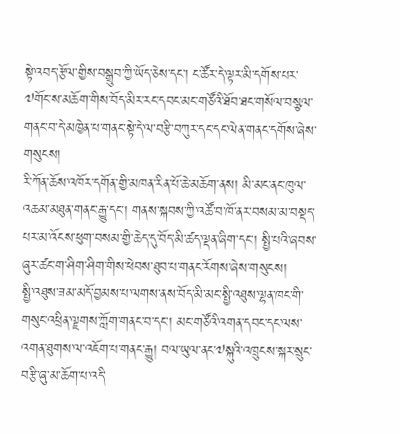སྟེ་འབད་རྩོལ་གྱིས་བསྒྲུབ་ཀྱི་ཡོད་ཅེས་དང་། ང་ཚོར་དེ་ལྟར་མི་དགོས་པར་༧གོང་ས་མཆོག་གིས་བོད་མིར་རང་དབང་མང་གཙོའི་ཐོབ་ཐང་གསོལ་བསྩལ་གནང་བ་དེ་མཁྱེན་པ་གནང་སྟེ་དེ་ལ་བརྩི་བཀུར་དང་དང་ལེན་གནང་དགོས་ཞེས་གསུངས།
རི་ཀོན་ཆོས་འཁོར་དགོན་གྱི་མཁན་རིན་པོ་ཆེ་མཆོག་ནས། མི་མང་ནང་ཁུལ་འཆམ་མཐུན་གནང་རྒྱུ་དང་། གནས་སྐབས་ཀྱི་འཚོ་བ་ཁོ་ནར་བསམ་མ་བསྡད་པར་མ་འོངས་ཕུག་བསམ་གྱི་ཆེད་དུ་བོད་མི་ཚད་ལྡན་ཞིག་དང་། སྤྱི་པའི་ཞབས་ཞུར་ཚང་ག་ཤིག་ཤིག་གིས་ཕེབས་ཐུབ་པ་གནང་རོགས་ཞེས་གསུངས།
སྤྱི་འཐུས་ཟམ་མདོ་བྱམས་པ་ལགས་ནས་བོད་མི་མང་སྤྱི་འཐུས་ལྷན་ཁང་གི་གསུང་འཕྲིན་ལྗགས་ཀློག་གནང་བ་དང་། མང་གཙོའི་འགན་དབང་དང་ལས་འགན་ཐུགས་ལ་འཇོག་པ་གནང་རྒྱུ། བལ་ཡུལ་ནང་༧སྐུའི་འཁྲུངས་སྐར་སྲུང་བརྩི་ཞུ་མ་ཆོག་པ་འདི་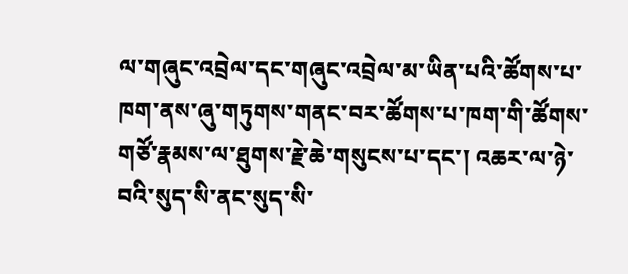ལ་གཞུང་འབྲེལ་དང་གཞུང་འབྲེལ་མ་ཡིན་པའི་ཚོགས་པ་ཁག་ནས་ཞུ་གཏུགས་གནང་བར་ཚོགས་པ་ཁག་གི་ཚོགས་གཙོ་རྣམས་ལ་ཐུགས་རྗེ་ཆེ་གསུངས་པ་དང་། འཆར་ལ་ཉེ་བའི་སུད་སི་ནང་སུད་སི་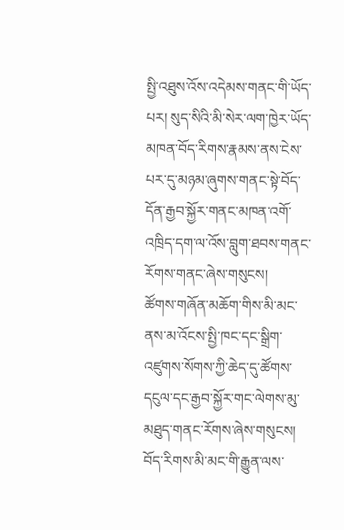སྤྱི་འཐུས་འོས་འདེམས་གནང་གི་ཡོད་པར། སུད་སིའི་མི་སེར་ལག་ཁྱེར་ཡོད་མཁན་བོད་རིགས་རྣམས་ནས་ངེས་པར་དུ་མཉམ་ཞུགས་གནང་སྟེ་བོད་དོན་རྒྱབ་སྐྱོར་གནང་མཁན་འགོ་འཁྲིད་དག་ལ་འོས་བླུག་ཐབས་གནང་རོགས་གནང་ཞེས་གསུངས།
ཚོགས་གཞོན་མཆོག་གིས་མི་མང་ནས་མ་འོངས་སྤྱི་ཁང་དང་སྒྲིག་འཛུགས་སོགས་ཀྱི་ཆེད་དུ་ཚོགས་དངུལ་དང་རྒྱབ་སྐྱོར་གང་ལེགས་མུ་མཐུད་གནང་རོགས་ཞེས་གསུངས།
བོད་རིགས་མི་མང་གི་རྒྱུན་ལས་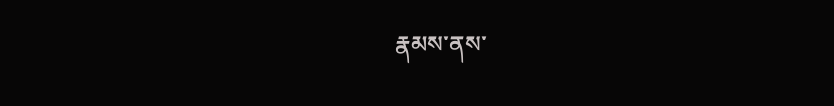རྣམས་ནས་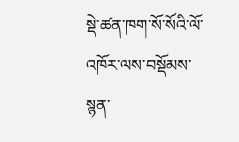སྡེ་ཚན་ཁག་སོ་སོའི་ལོ་འཁོར་ལས་བསྡོམས་སྙན་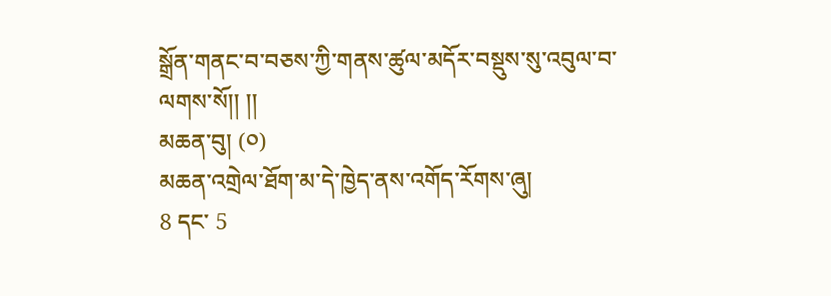སྒྲོན་གནང་བ་བཅས་ཀྱི་གནས་ཚུལ་མདོར་བསྡུས་སུ་འབུལ་བ་ལགས་སོ།། །།
མཆན་བུ། (༠)
མཆན་འགྲེལ་ཐོག་མ་དེ་ཁྱེད་ནས་འགོད་རོགས་ཞུ།
8 དང་ 5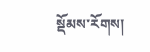སྡོམས་རོགས།